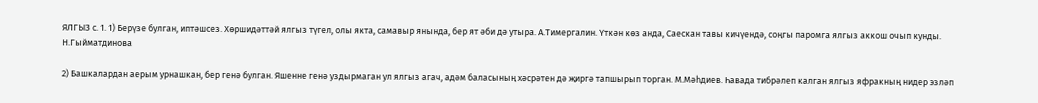ЯЛГЫЗ с. 1. 1) Берүзе булган, иптәшсез. Хөршидәттәй ялгыз түгел, олы якта, самавыр янында, бер ят әби дә утыра. А.Тимергалин. Үткән көз анда, Саескан тавы кичүендә, соңгы паромга ялгыз аккош очып кунды. Н.Гыйматдинова

2) Башкалардан аерым урнашкан, бер генә булган. Яшенне генә уздырмаган ул ялгыз агач, адәм баласының хәсрәтен дә җиргә тапшырып торган. М.Мәһдиев. Һавада тибрәлеп калган ялгыз яфракның нидер эзләп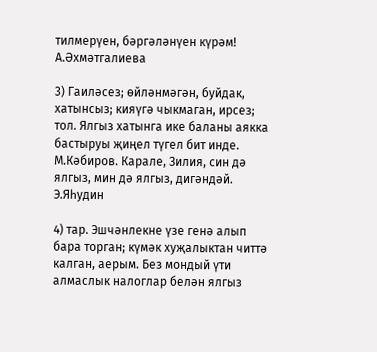тилмерүен, бәргәләнүен күрәм! А.Әхмәтгалиева

3) Гаиләсез; өйләнмәгән, буйдак, хатынсыз; кияүгә чыкмаган, ирсез; тол. Ялгыз хатынга ике баланы аякка бастыруы җиңел түгел бит инде. М.Кәбиров. Карале, Зилия, син дә ялгыз, мин дә ялгыз, дигәндәй. Э.Яһудин

4) тар. Эшчәнлекне үзе генә алып бара торган; күмәк хуҗалыктан читтә калган, аерым. Без мондый үти алмаслык налоглар белән ялгыз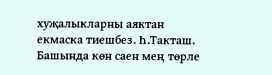хуҗалыкларны аяктан екмаска тиешбез. Һ.Такташ. Башында көн саен мең төрле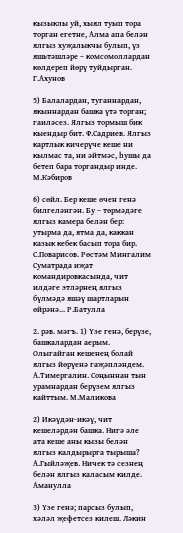кызыклы уй, хыял туып тора торган егетне, Алма апа белән ялгыз хуҗалыкчы булып, үз яшьтәшләре – комсомоллардан көлдереп йөрү туйдырган. Г.Ахунов

5) Балалардан, туганнардан, якыннардан башка үтә торган; гаиләсез. Ялгыз тормыш бик кыендыр бит. Ф.Садриев. Ялгыз картлык кичерүче кеше ни кылмас та, ни әйтмәс, һушы да бетеп бара торгандыр инде. М.Кәбиров

6) сөйл. Бер кеше өчен генә билгеләнгән. Бу – төрмәдәге ялгыз камера белән бер: утырма да, ятма да, каккан казык кебек басып тора бир. С.Поварисов. Рөстәм Мингалим Суматрада иҗат командировкасында, чит илдәге этләрнең ялгыз бүлмәдә яшәү шартларын өйрәнә... Р.Батулла

2. рәв. мәгъ. 1) Үзе генә, берүзе, башкалардан аерым. Олыгайган кешенең болай ялгыз йөрүенә гаҗәпләндем. А.Тимергалин. Соңыннан тын урамнардан берүзем ялгыз кайттым. М.Маликова

2) Икәүдән-икәү, чит кешеләрдән башка. Нигә әле ата кеше аны кызы белән ялгыз калдырырга тырыша? А.Гыйләҗев. Ничек тә сезнең белән ялгыз каласым килде. Аманулла

3) Үзе генә; парсыз булып, хәләл җефетсез килеш. Ләкин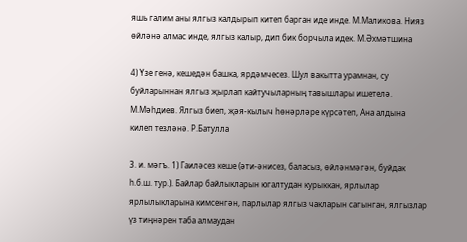яшь галим аны ялгыз калдырып китеп барган иде инде. М.Маликова. Нияз өйләнә алмас инде, ялгыз калыр, дип бик борчыла идек. М.Әхмәтшина

4) Үзе генә, кешедән башка, ярдәмчесез. Шул вакытта урамнан, су буйларыннан ялгыз җырлап кайтучыларның тавышлары ишетелә. М.Мәһдиев. Ялгыз биеп, җәя-кылыч һөнәрләре күрсәтеп, Ана алдына килеп тезләнә. Р.Батулла

3. и. мәгъ. 1) Гаиләсез кеше (әти-әнисез, баласыз, өйләнмәгән, буйдак һ.б.ш. тур.). Байлар байлыкларын югалтудан курыккан, ярлылар ярлылыкларына кимсенгән, парлылар ялгыз чакларын сагынган, ялгызлар үз тиңнәрен таба алмаудан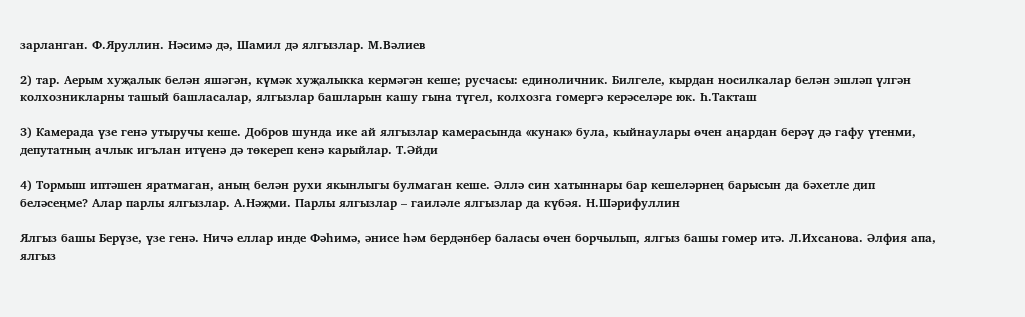зарланган. Ф.Яруллин. Нәсимә дә, Шамил дә ялгызлар. М.Вәлиев

2) тар. Аерым хуҗалык белән яшәгән, күмәк хуҗалыкка кермәгән кеше; русчасы: единоличник. Билгеле, кырдан носилкалар белән эшләп үлгән колхозникларны ташый башласалар, ялгызлар башларын кашу гына түгел, колхозга гомергә керәселәре юк. Һ.Такташ

3) Камерада үзе генә утыручы кеше. Добров шунда ике ай ялгызлар камерасында «кунак» була, кыйнаулары өчен аңардан берәү дә гафу үтенми, депутатның ачлык игълан итүенә дә төкереп кенә карыйлар. Т.Әйди

4) Тормыш иптәшен яратмаган, аның белән рухи якынлыгы булмаган кеше. Әллә син хатыннары бар кешеләрнең барысын да бәхетле дип беләсеңме? Алар парлы ялгызлар. А.Нәҗми. Парлы ялгызлар – гаиләле ялгызлар да күбәя. Н.Шәрифуллин

Ялгыз башы Берүзе, үзе генә. Ничә еллар инде Фәһимә, әнисе һәм бердәнбер баласы өчен борчылып, ялгыз башы гомер итә. Л.Ихсанова. Әлфия апа, ялгыз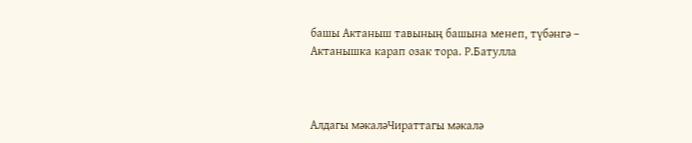башы Актаныш тавының башына менеп, түбәнгә – Актанышка карап озак тора. Р.Батулла



Алдагы мәкаләЧираттагы мәкалә